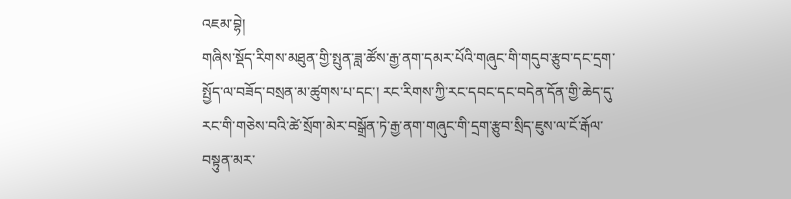འཇམ་བྷེ།
གཞིས་སྡོད་རིགས་མཐུན་གྱི་སྤུན་ཟླ་ཚོས་རྒྱ་ནག་དམར་པོའི་གཞུང་གི་གདུབ་རྩུབ་དང་དྲག་སྤྱོད་ལ་བཟོད་བསྲན་མ་ཚུགས་པ་དང་། རང་རིགས་ཀྱི་རང་དབང་དང་བདེན་དོན་གྱི་ཆེད་དུ་རང་གི་གཅེས་བའི་ཚེ་སྲོག་མེར་བསྒྲོན་ཏེ་རྒྱ་ནག་གཞུང་གི་དྲག་རྩུབ་སྲིད་ཇུས་ལ་ངོ་རྒོལ་བསྟུན་མར་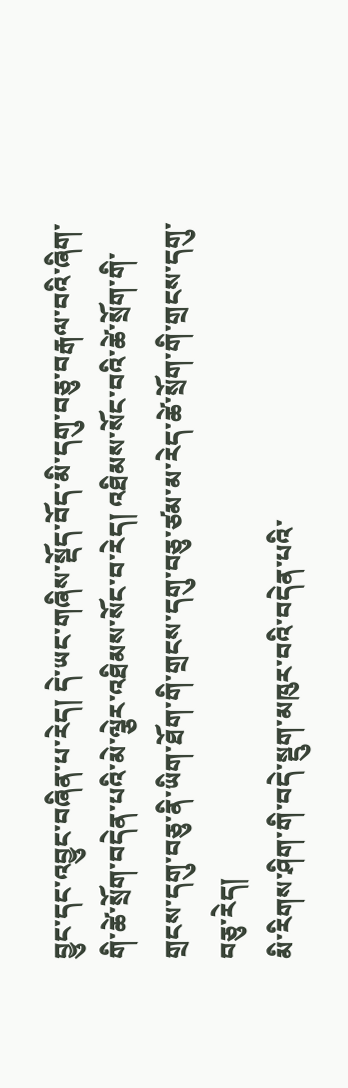བྱུང་དང་འབྱུང་བཞིན་པ་རེད། དེ་ཡང་གཞིས་སྡོད་བོད་མི་དགུ་བཅུ་བརྒལ་བའི་ཞིག་གི་ཚེ་སྲོག་བདེན་པའི་མེ་ལྕེར་འཐིམས་སོང་བ་རེད། འཐིམས་སོང་བའི་ཚེ་སྲོག་གི་གྲངས་དགུ་བཅུ་ནི་ཡིག་ཐོག་གི་གྲངས་དགུ་བཅུ་ཙམ་མ་རེད་ཚེ་སྲོག་གི་གྲངས་དགུ་བཅུ་རེད།
མི་རིགས་ཤིག་གི་བདེ་སྡུག་མཁུར་བའི་བདེན་པའི་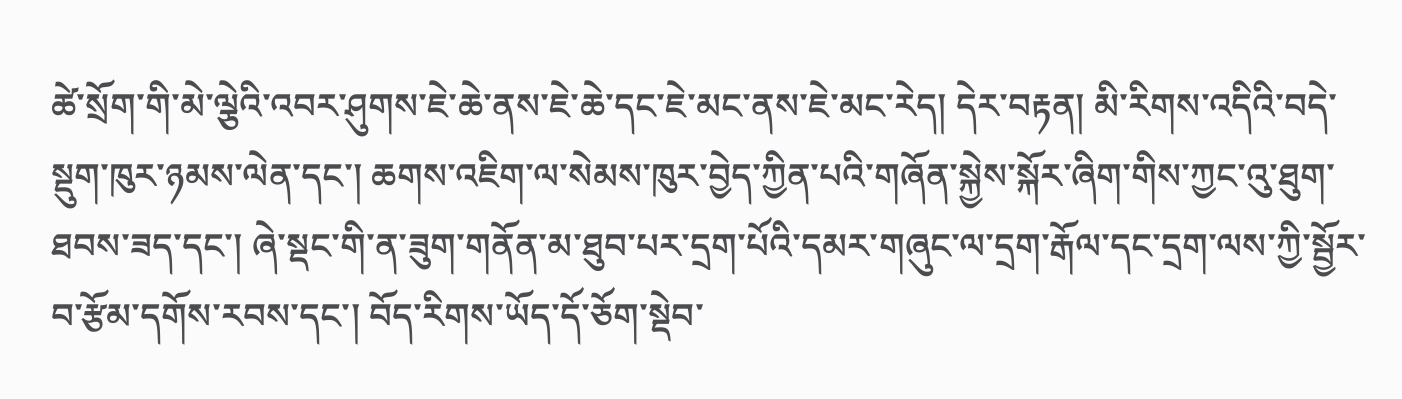ཚེ་སྲོག་གི་མེ་ལྕེའི་འབར་ཤུགས་ཇེ་ཆེ་ནས་ཇེ་ཆེ་དང་ཇེ་མང་ནས་ཇེ་མང་རེད། དེར་བརྟན། མི་རིགས་འདིའི་བདེ་སྡུག་ཁུར་ཉམས་ལེན་དང་། ཆགས་འཇིག་ལ་སེམས་ཁུར་བྱེད་ཀྱིན་པའི་གཞོན་སྐྱེས་སྐོར་ཞིག་གིས་ཀྱང་འུ་ཐུག་ཐབས་ཟད་དང་། ཞེ་སྡང་གི་ན་ཟུག་གནོན་མ་ཐུབ་པར་དྲག་པོའི་དམར་གཞུང་ལ་དྲག་རྒོལ་དང་དྲག་ལས་ཀྱི་སྦྱོར་བ་རྩོམ་དགོས་རབས་དང་། བོད་རིགས་ཡོད་དོ་ཅོག་སྡེབ་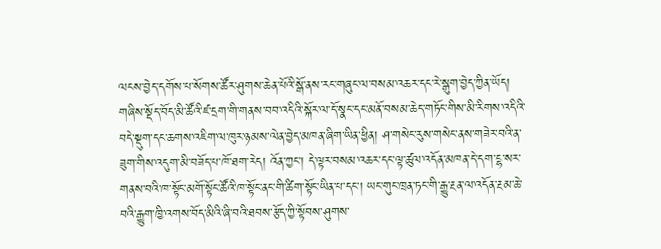ལངས་བྱེད་དགོས་པ་སོགས་ཚོར་ཤུགས་ཆེན་པོའི་སྒོ་ནས་རང་གཞུང་ལ་བསམ་འཆར་དང་རེ་སྒུག་བྱེད་ཀྱིན་ཡོད།
གཞིས་སྡོད་བོད་མི་ཚོའི་ཛ་དྲག་གི་གནས་བབ་འདིའི་སྐོར་ལ་དོ་སྣང་དང་མནོ་བསམ་ཆེད་གཏོང་གིས་མི་རིགས་འདིའི་བདེ་སྡུག་དང་ཆགས་འཇིག་ལ་ཁུར་ཉམས་ལེན་བྱེད་མཁན་ཞིག་ཡིན་ཕྱིན། ཤ་གསེང་རུས་གསེང་ནས་གཟེར་བའི་ན་ཟུག་གིས་འདུག་མི་བཟོད་པ་ཁོ་ཐག་རེད། འོན་ཀྱང་། དེ་ལྟར་བསམ་འཆར་དང་ལྟ་ཚུལ་འདོན་མཁན་དེ་དག་ངྷ་སར་གནས་བའི་ཁ་སྟོང་མགོ་སྟོང་ཚོའི་ཁ་སྟོང་ནང་གི་ཚིག་སྟོང་ཡིན་པ་དང་། ཡང་གུང་ཁྲན་ཏང་གི་རྒྱུ་རྔན་ལ་འདོན་རྔམ་ཆེ་བའི་རྒྱུག་ཁྱི་འགས་བོད་མིའི་ཞི་བའི་ཐབས་རྩོད་ཀྱི་སྟོབས་ཤུགས་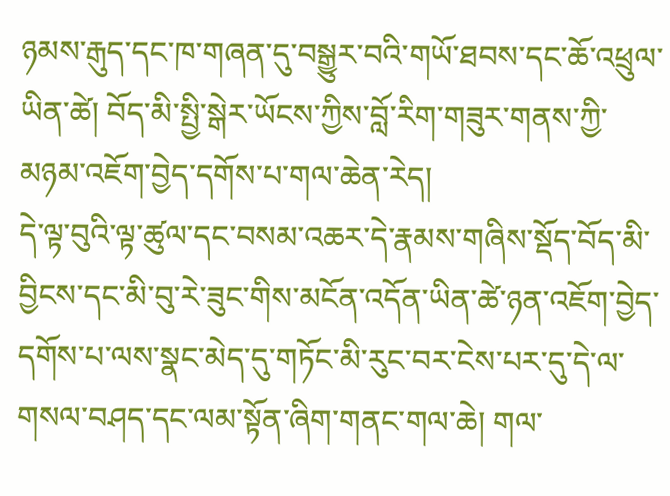ཉམས་རྒུད་དང་ཁ་གཞན་དུ་བསྒྱུར་བའི་གཡོ་ཐབས་དང་ཆོ་འཕྲུལ་ཡིན་ཚེ། བོད་མི་སྤྱི་སྒེར་ཡོངས་ཀྱིས་བློ་རིག་གཟུར་གནས་ཀྱི་མཉམ་འཇོག་བྱེད་དགོས་པ་གལ་ཆེན་རེད།
དེ་ལྟ་བུའི་ལྟ་ཚུལ་དང་བསམ་འཆར་དེ་རྣམས་གཞིས་སྡོད་བོད་མི་བྱིངས་དང་མི་བུ་རེ་ཟུང་གིས་མངོན་འདོན་ཡིན་ཚེ་ཉན་འཇོག་བྱེད་དགོས་པ་ལས་སྣང་མེད་དུ་གཏོང་མི་རུང་བར་ངེས་པར་དུ་དེ་ལ་གསལ་བཤད་དང་ལམ་སྟོན་ཞིག་གནང་གལ་ཆེ། གལ་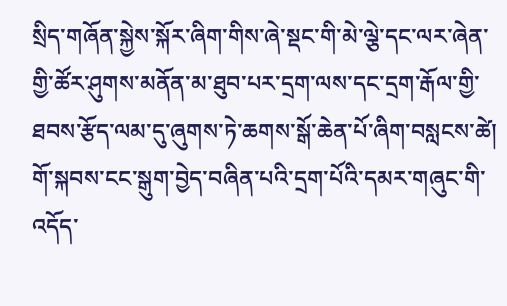སྲིད་གཞོན་སྐྱེས་སྐོར་ཞིག་གིས་ཞེ་སྡང་གི་མེ་ལྕེ་དང་ལར་ཞེན་གྱི་ཚོར་ཤུགས་མནོན་མ་ཐུབ་པར་དྲག་ལས་དང་དྲག་རྒོལ་གྱི་ཐབས་རྩོད་ལམ་དུ་ཞུགས་ཏེ་ཆགས་སྒོ་ཆེན་པོ་ཞིག་བསླངས་ཚེ། གོ་སྐབས་ངང་སྒུག་བྱེད་བཞིན་པའི་དྲག་པོའི་དམར་གཞུང་གི་འདོད་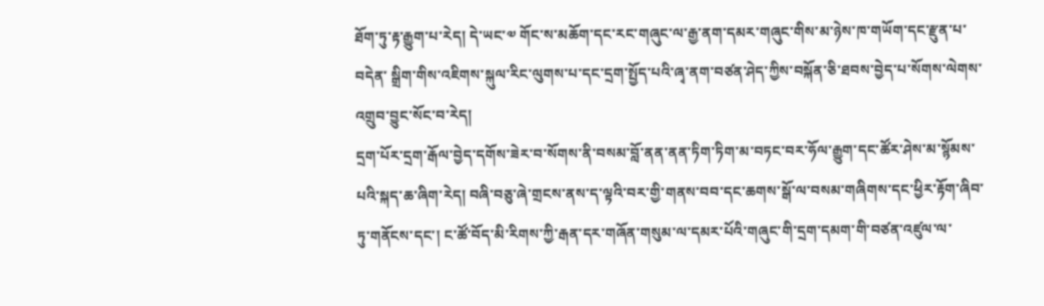ཐོག་ཏུ་རྟ་རྒྱུག་པ་རེད། དེ་ཡང་༧ གོང་ས་མཆོག་དང་རང་གཞུང་ལ་རྒྱ་ནག་དམར་གཞུང་གིས་མ་ཉེས་ཁ་གཡོག་དང་རྫུན་པ་བདེན་ སྒྲིག་གིས་འཇིགས་སྐུལ་རིང་ལུགས་པ་དང་དྲག་སྤྱོད་པའི་ཞྭ་ནག་བཙན་ཤེད་ཀྱིས་བསྐོན་ཅི་ཐབས་བྱེད་པ་སོགས་ལེགས་འགྲུབ་བྱུང་སོང་བ་རེད།
དྲག་པོར་དྲག་རྒོལ་བྱེད་དགོས་ཟེར་བ་སོགས་ནི་བསམ་བློ་ནན་ནན་ཏིག་ཏིག་མ་བཏང་བར་ཧོལ་རྒྱུག་དང་ཚོར་ཤེས་མ་སྙོམས་པའི་སྐད་ཆ་ཞིག་རེད། བཞི་བཅུ་ཞེ་གྲངས་ནས་ད་ལྟའི་བར་གྱི་གནས་བབ་དང་ཆགས་སྒོ་ལ་བསམ་གཞིགས་དང་ཕྱིར་རྟོག་ཞིབ་ཏུ་གནོངས་དང་། ང་ཚོ་བོད་མི་རིགས་ཀྱི་རྒན་དར་གཞོན་གསུམ་ལ་དམར་པོའི་གཞུང་གི་དྲག་དམག་གི་བཙན་འཛུལ་ལ་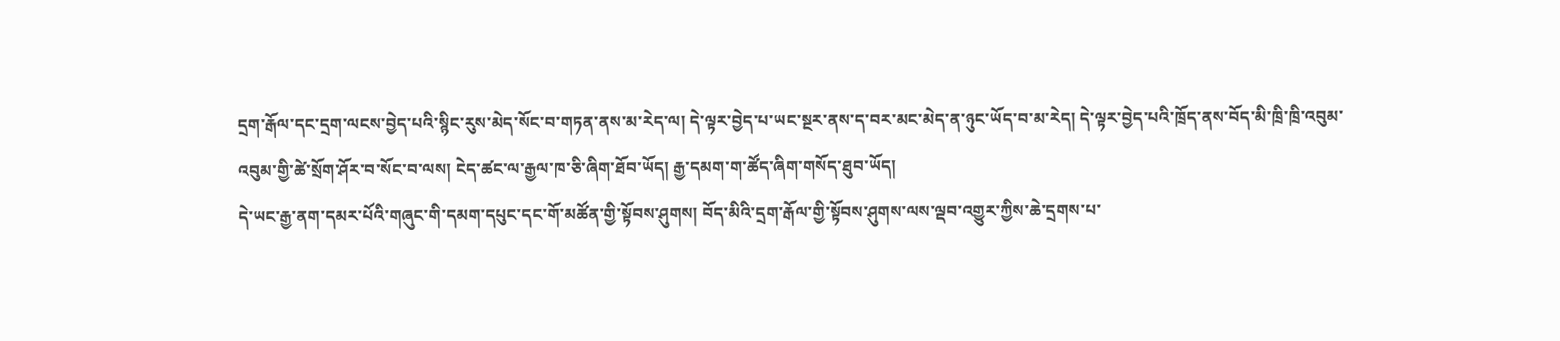དྲག་རྒོལ་དང་དྲག་ལངས་བྱེད་པའི་སྙིང་རུས་མེད་སོང་བ་གཏན་ནས་མ་རེད་ལ། དེ་ལྟར་བྱེད་པ་ཡང་སྔར་ནས་ད་བར་མང་མེད་ན་ཉུང་ཡོད་བ་མ་རེད། དེ་ལྟར་བྱེད་པའི་ཁྲོད་ནས་བོད་མི་ཁྲི་ཁྲི་འབུམ་འབུམ་གྱི་ཚེ་སྲོག་ཤོར་བ་སོང་བ་ལས། ངེད་ཚང་ལ་རྒྱལ་ཁ་ཅི་ཞིག་ཐོབ་ཡོད། རྒྱ་དམག་ག་ཚོད་ཞིག་གསོད་ཐུབ་ཡོད།
དེ་ཡང་རྒྱ་ནག་དམར་པོའི་གཞུང་གི་དམག་དཔུང་དང་གོ་མཚོན་གྱི་སྟོབས་ཤུགས། བོད་མིའི་དྲག་རྒོལ་གྱི་སྟོབས་ཤུགས་ལས་ལྡབ་འགྱུར་ཀྱིས་ཆེ་དྲགས་པ་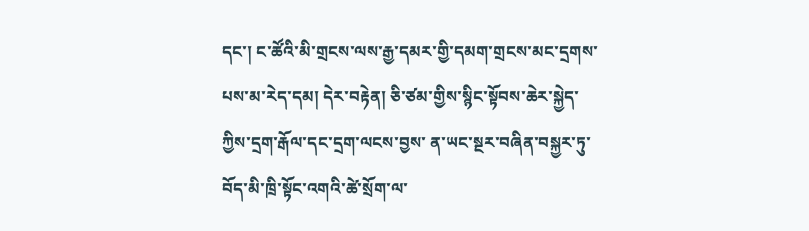དང་། ང་ཚོའི་མི་གྲངས་ལས་རྒྱ་དམར་གྱི་དམག་གྲངས་མང་དྲགས་པས་མ་རེད་དམ། དེར་བརྟེན། ཅི་ཙམ་གྱིས་སྙིང་སྟོབས་ཆེར་སྐྱེད་ཀྱིས་དྲག་རྒོལ་དང་དྲག་ལངས་བྱས་ ན་ཡང་སྔར་བཞིན་བསྐྱར་ཏུ་བོད་མི་ཁྲི་སྟོང་འགའི་ཚེ་སྲོག་ལ་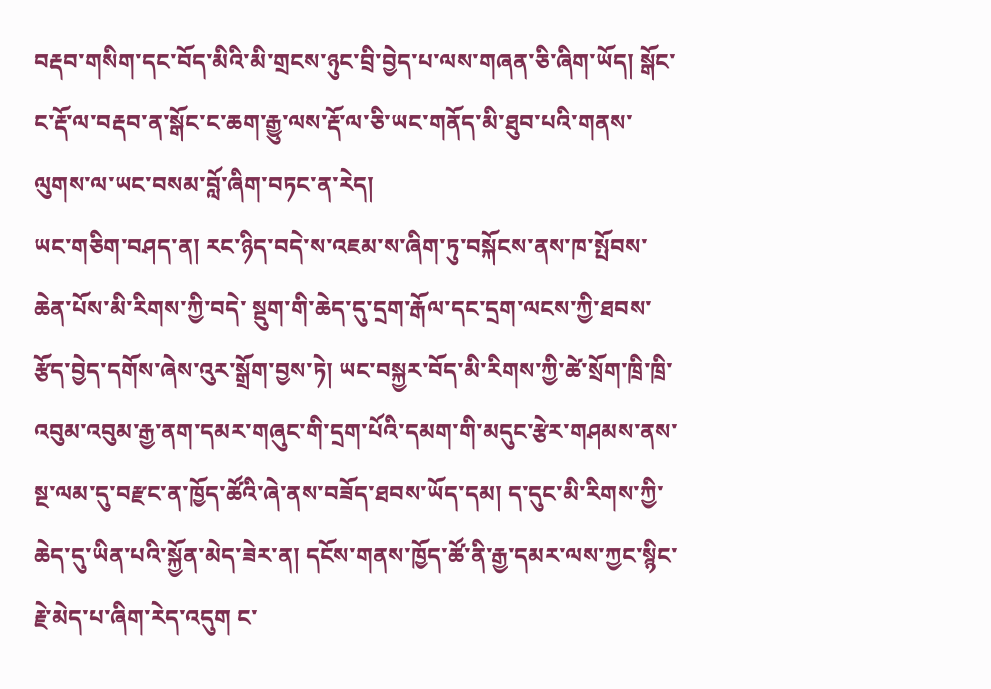བརྡབ་གསིག་དང་བོད་མིའི་མི་གྲངས་ཉུང་བྲི་བྱེད་པ་ལས་གཞན་ཅི་ཞིག་ཡོད། སྒོང་ང་རྡོ་ལ་བརྡབ་ན་སྒོང་ང་ཆག་རྒྱུ་ལས་རྡོ་ལ་ཅི་ཡང་གནོད་མི་ཐུབ་པའི་གནས་ལུགས་ལ་ཡང་བསམ་བློ་ཞིག་བཏང་ན་རེད།
ཡང་གཅིག་བཤད་ན། རང་ཉིད་བདེ་ས་འཇམ་ས་ཞིག་ཏུ་བསྐོངས་ནས་ཁ་སྤོབས་ཆེན་པོས་མི་རིགས་ཀྱི་བདེ་ སྡུག་གི་ཆེད་དུ་དྲག་རྒོལ་དང་དྲག་ལངས་ཀྱི་ཐབས་རྩོད་བྱེད་དགོས་ཞེས་འུར་སྒྲོག་བྱས་ཏེ། ཡང་བསྐྱར་བོད་མི་རིགས་ཀྱི་ཚེ་སྲོག་ཁྲི་ཁྲི་འབུམ་འབུམ་རྒྱ་ནག་དམར་གཞུང་གི་དྲག་པོའི་དམག་གི་མདུང་རྩེར་གཤམས་ནས་སྔ་ལམ་དུ་བརྫང་ན་ཁྱོད་ཚོའི་ཞེ་ནས་བཟོད་ཐབས་ཡོད་དམ། ད་དུང་མི་རིགས་ཀྱི་ཆེད་དུ་ཡིན་པའི་སྐྱོན་མེད་ཟེར་ན། དངོས་གནས་ཁྱོད་ཚོ་ནི་རྒྱ་དམར་ལས་ཀྱང་སྙིང་རྗེ་མེད་པ་ཞིག་རེད་འདུག ང་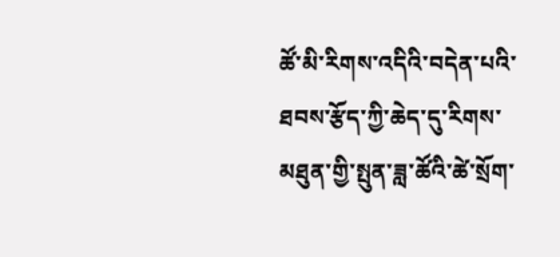ཚོ་མི་རིགས་འདིའི་བདེན་པའི་ཐབས་རྩོད་ཀྱི་ཆེད་དུ་རིགས་མཐུན་གྱི་སྤུན་ཟླ་ཚོའི་ཚེ་སྲོག་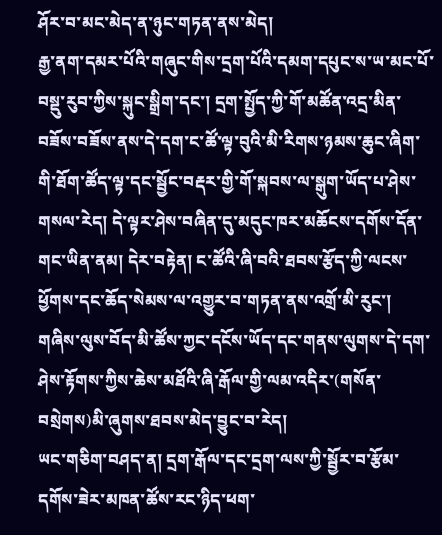ཤོར་བ་མང་མེད་ན་ཉུང་གཏན་ནས་མེད།
རྒྱ་ནག་དམར་པོའི་གཞུང་གིས་དྲག་པོའི་དམག་དཔུང་ས་ཡ་མང་པོ་བསྡུ་རུབ་ཀྱིས་སྐུང་སྒྲིག་དང་། དྲག་སྤྱོད་ཀྱི་གོ་མཚོན་འདྲ་མིན་བཟོས་བཟོས་ནས་དེ་དག་ང་ཚོ་ལྟ་བུའི་མི་རིགས་ཉམས་ཆུང་ཞིག་གི་ཐོག་ཚོད་ལྟ་དང་སྦྱོང་བརྡར་གྱི་གོ་སྐབས་ལ་སྒུག་ཡོད་པ་ཤེས་གསལ་རེད། དེ་ལྟར་ཤེས་བཞིན་དུ་མདུང་ཁར་མཆོངས་དགོས་དོན་གང་ཡིན་ནམ། དེར་བརྟེན། ང་ཚོའི་ཞི་བའི་ཐབས་རྩོད་ཀྱི་ལངས་ཕྱོགས་དང་ཆོད་སེམས་ལ་འགྱུར་བ་གཏན་ནས་འགྲོ་མི་རུང་། གཞིས་ལུས་བོད་མི་ཚོས་ཀྱང་དངོས་ཡོད་དང་གནས་ལུགས་དེ་དག་ཤེས་རྟོགས་ཀྱིས་ཆེས་མཐོའི་ཞི་རྒོལ་གྱི་ལམ་འདིར་(གསོན་བསྲེགས)མི་ཞུགས་ཐབས་མེད་བྱུང་བ་རེད།
ཡང་གཅིག་བཤད་ན། དྲག་རྒོལ་དང་དྲག་ལས་ཀྱི་སྦྱོར་བ་རྩོམ་དགོས་ཟེར་མཁན་ཚོས་རང་ཉིད་ཕག་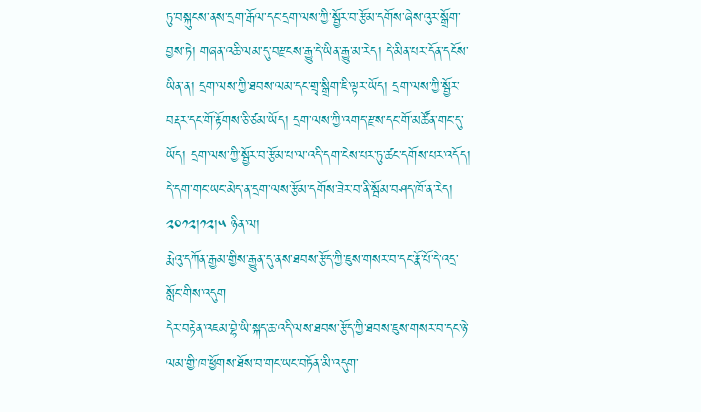ཏུ་བསྐུངས་ནས་དྲག་རྒོལ་དང་དྲག་ལས་ཀྱི་སྦྱོར་བ་རྩོམ་དགོས་ཞེས་འུར་སྒྲོག་བྱས་ཏེ། གཞན་འཆི་ལམ་དུ་བརྫངས་རྒྱུ་དེ་ཡིན་རྒྱུ་མ་རེད། དེ་མིན་པར་དོན་དངོས་ཡིན་ན། དྲག་ལས་ཀྱི་ཐབས་ལམ་དང་གྲྭ་སྒྲིག་ཇི་ལྟར་ཡོད། དྲག་ལས་ཀྱི་སྦྱོར་བརྡར་དང་གོ་རྟོགས་ཅི་ཙམ་ཡོད། དྲག་ལས་ཀྱི་འགད་རྫས་དང་གོ་མཚོན་གང་དུ་ཡོད། དྲག་ལས་ཀྱི་སྦྱོར་བ་རྩོམ་པ་ལ་འདི་དག་ངེས་པར་ཏུ་ཚང་དགོས་པར་འདོད། དེ་དག་གང་ཡང་མེད་ན་དྲག་ལས་རྩོམ་དགོས་ཟེར་བ་ནི་སྦོམ་བཤད་ཁོ་ན་རེད།
༢༠༡༢།༡༢།༥ ཉིན་ལ།
རྨེའུ་དཀོན་རྒྱམ་གྱིས་རྒྱུན་དུ་ནས་ཐབས་རྩོད་ཀྱི་ཇུས་གསར་བ་དང་རྣོ་པོ་དེ་འདྲ་སློང་གིས་འདུག
དེར་བརྟེན་འཇམ་བྷེ་ཡི་སྐད་ཆ་འདི་ལས་ཐབས་རྩོད་ཀྱི་ཐབས་ཇུས་གསར་བ་དང་ཉེ་ལམ་གྱི་ཁ་ཕྱོགས་ཐོས་བ་གང་ཡང་བཏོན་མི་འདུག་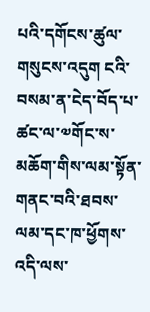པའི་དགོངས་ཚུལ་གསུངས་འདུག ངའི་བསམ་ན་ངེད་བོད་པ་ཚང་ལ་༧གོང་ས་མཆོག་གིས་ལམ་སྟོན་གནང་བའི་ཐབས་ལམ་དང་ཁ་ཕྱོགས་འདི་ལས་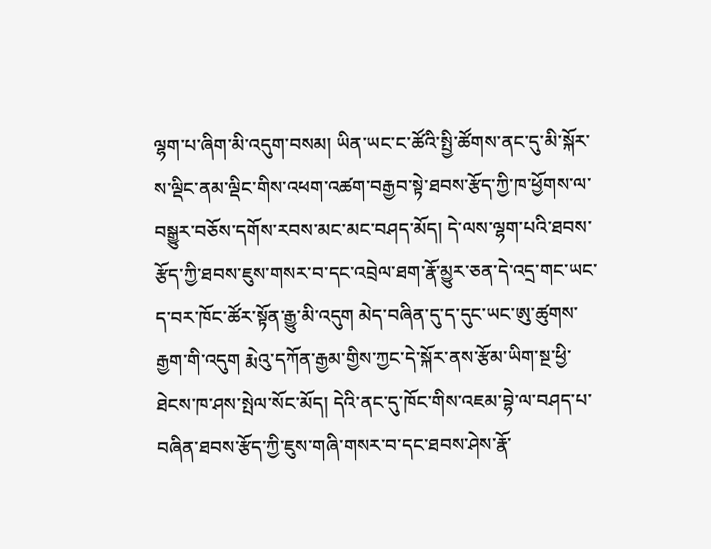ལྷག་པ་ཞིག་མི་འདུག་བསམ། ཡིན་ཡང་ང་ཚོའི་སྤྱི་ཚོགས་ནང་དུ་མི་སྐོར་ས་ལྡིང་ནམ་ལྡིང་གིས་འཕག་འཚག་བརྒྱབ་སྟེ་ཐབས་རྩོད་ཀྱི་ཁ་ཕྱོགས་ལ་བསྒྱུར་བཅོས་དགོས་རབས་མང་མང་བཤད་མོད། དེ་ལས་ལྷག་པའི་ཐབས་རྩོད་ཀྱི་ཐབས་ཇུས་གསར་བ་དང་འབྲེལ་ཐག་རྣོ་མྱུར་ཅན་དེ་འདྲ་གང་ཡང་ད་བར་ཁོང་ཚོར་སྟོན་རྒྱུ་མི་འདུག མེད་བཞིན་དུ་ད་དུང་ཡང་ཨུ་ཚུགས་རྒྱག་གི་འདུག རྨེའུ་དཀོན་རྒྱམ་གྱིས་ཀྱང་དེ་སྐོར་ནས་རྩོམ་ཡིག་སྔ་ཕྱི་ཐེངས་ཁ་ཤས་སྤེལ་སོང་མོད། དེའི་ནང་དུ་ཁོང་གིས་འཇམ་བྷེ་ལ་བཤད་པ་བཞིན་ཐབས་རྩོད་ཀྱི་ཇུས་གཞི་གསར་བ་དང་ཐབས་ཤེས་རྣོ་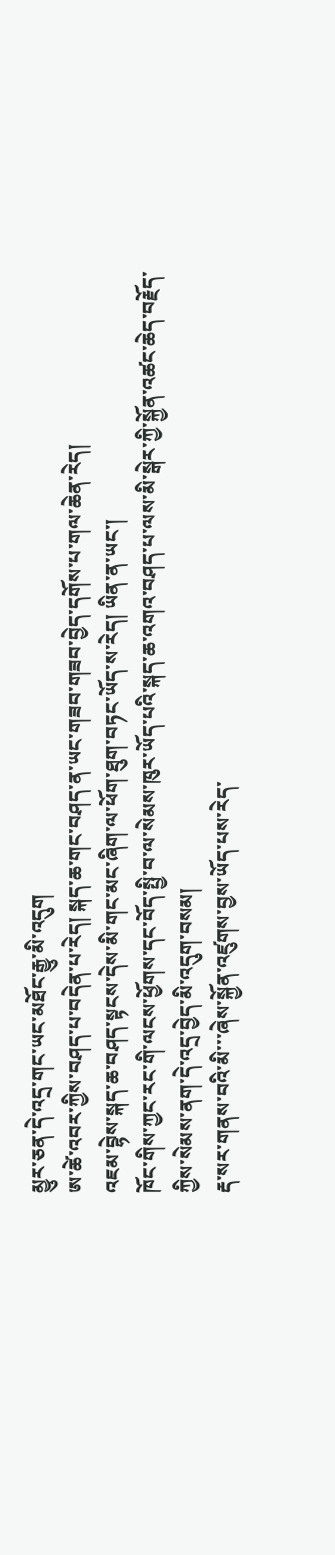མྱུར་ཅན་དེ་འདྲ་གང་ཡང་མཐོང་རྒྱུ་མི་འདུག
ཨ་ཚེ་འབར་ཀྱིས་བཤད་པ་བདེན་པ་རེད། སྐད་ཆ་གང་བཤད་ན་ཡང་གཟབ་གཟབ་བྱེད་དགོས་པ་གལ་ཆེན་རེད།
འཇམ་བྷེས་སྐད་ཆ་བཤད་སྟངས་དེས་མི་གང་མང་ཞིག་ལ་ཕོག་ཐུག་བཏང་ཡོད་ས་རེད། ཡིན་ན་ཡང་།
ཁོང་གིས་ཀྱང་རང་གི་ལངས་ཕྱོགས་དང་བོད་སྤྱི་བ་ལ་སེམས་ཁུར་ཡོད་པའི་སྐད་ཆ་འགའ་བཤད་པ་ལས་མི་སྒེར་ཀྱི་སྐྱོན་འཚང་ཆེད་བརྗོད་ཀྱིས་སེམས་ནག་དེ་འདྲ་བྱེད་མི་འདུག་བསམ།
རྡ་སར་གནས་བའི་མི་་་ཞེས་སྐྱོན་འཛུགས་བྱས་ཡོད་པས་རེད་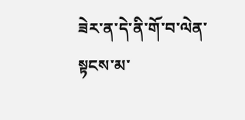ཟེར་ན་དེ་ནི་གོ་བ་ལེན་སྟངས་མ་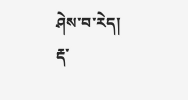ཤེས་བ་རེད།
རྡ་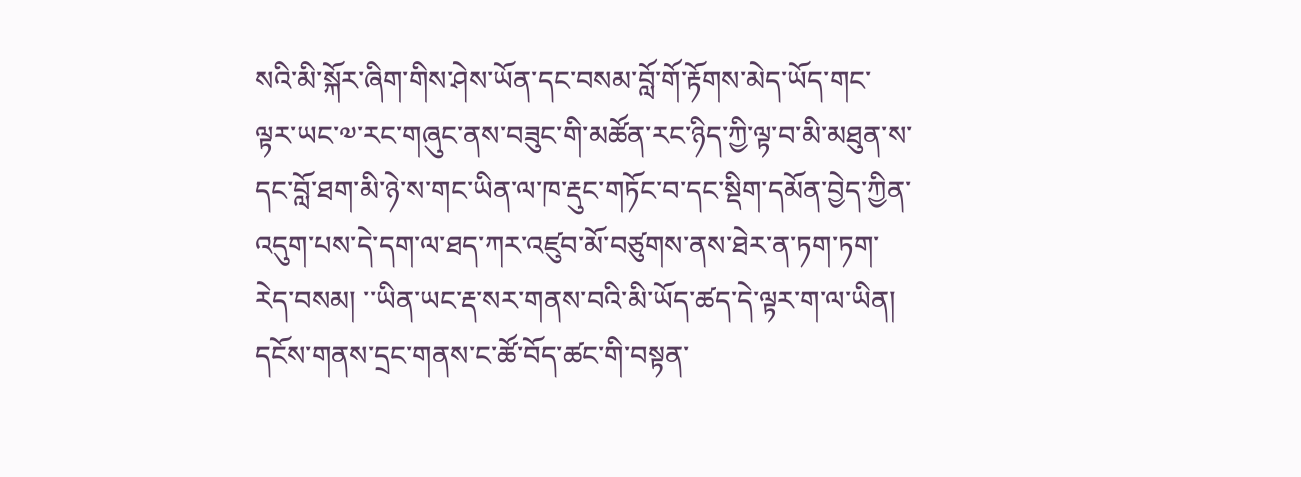སའི་མི་སྐོར་ཞིག་གིས་ཤེས་ཡོན་དང་བསམ་བློ་གོ་རྟོགས་མེད་ཡོད་གང་ལྟར་ཡང་༧་རང་གཞུང་ནས་བཟུང་གི་མཚོན་རང་ཉིད་ཀྱི་ལྟ་བ་མི་མཐུན་ས་དང་བློ་ཐག་མི་ཉེ་ས་གང་ཡིན་ལ་ཁ་རྡུང་གཏོང་བ་དང་སྡིག་དམོན་བྱེད་ཀྱིན་འདུག་པས་དེ་དག་ལ་ཐད་ཀར་འཛུབ་མོ་བཙུགས་ནས་ཐེར་ན་ཏག་ཏག་རེད་བསམ། ་་ཡིན་ཡང་རྡ་སར་གནས་བའི་མི་ཡོད་ཚད་དེ་ལྟར་ག་ལ་ཡིན། དངོས་གནས་དྲང་གནས་ང་ཚོ་བོད་ཚང་གི་བསྟན་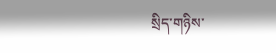སྲིད་གཉིས་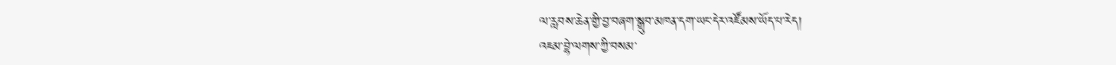ལ་རླབས་ཆེན་གྱི་བྱ་བཞག་སྒྲུབ་མཁན་དག་ཡང་དེར་འཛོམས་ཡོད་པ་རེད།
འཇམ་བྷེ་ལགས་ཀྱི་བསམ་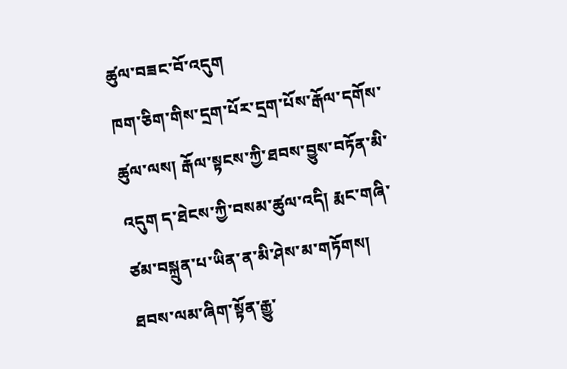ཚུལ་བཟང་བོ་འདུག
ཁག་ཅིག་གིས་དྲག་པོར་དྲག་པོས་རྒོལ་དགོས་ཚུལ་ལས། རྒོལ་སྟངས་ཀྱི་ཐབས་བྱུས་བཏོན་མི་འདུག ད་ཐེངས་ཀྱི་བསམ་ཚུལ་འདི། རྨང་གཞི་ཙམ་བསྐྲུན་པ་ཡིན་ན་མི་ཤེས་མ་གཏོགས། ཐབས་ལམ་ཞིག་སྟོན་རྒྱུ་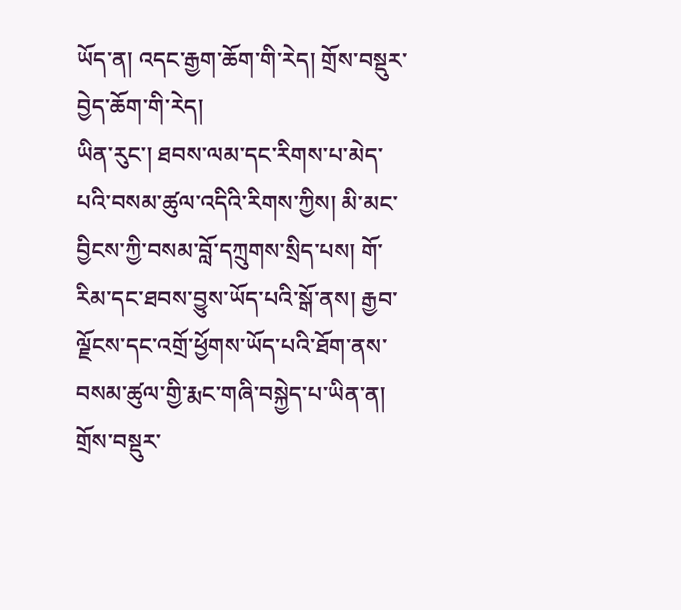ཡོད་ན། འདང་རྒྱག་ཆོག་གི་རེད། གྲོས་བསྡུར་བྱེད་ཆོག་གི་རེད།
ཡིན་རུང་། ཐབས་ལམ་དང་རིགས་པ་མེད་པའི་བསམ་ཚུལ་འདིའི་རིགས་ཀྱིས། མི་མང་བྱིངས་ཀྱི་བསམ་བློ་དཀྲུགས་སྲིད་པས། གོ་རིམ་དང་ཐབས་བྱུས་ཡོད་པའི་སྒོ་ནས། རྒྱབ་ལྗོངས་དང་འགྲོ་ཕྱོགས་ཡོད་པའི་ཐོག་ནས་བསམ་ཚུལ་གྱི་རྨང་གཞི་བསྐྱེད་པ་ཡིན་ན། གྲོས་བསྡུར་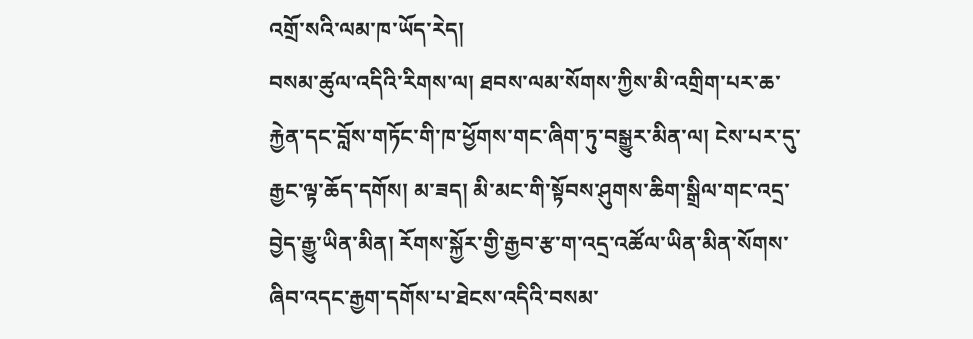འགྲོ་སའི་ལམ་ཁ་ཡོད་རེད།
བསམ་ཚུལ་འདིའི་རིགས་ལ། ཐབས་ལམ་སོགས་ཀྱིས་མི་འགྲིག་པར་ཆ་རྐྱེན་དང་བློས་གཏོང་གི་ཁ་ཕྱོགས་གང་ཞིག་ཏུ་བསྒྱུར་མིན་ལ། ངེས་པར་དུ་རྒྱང་ལྟ་ཆོད་དགོས། མ་ཟད། མི་མང་གི་སྟོབས་ཤུགས་ཆིག་སྒྲིལ་གང་འདྲ་བྱེད་རྒྱུ་ཡིན་མིན། རོགས་སྐྱོར་གྱི་རྒྱབ་རྩ་ག་འདྲ་འཚོལ་ཡིན་མིན་སོགས་ཞིབ་འདང་རྒྱག་དགོས་པ་ཐེངས་འདིའི་བསམ་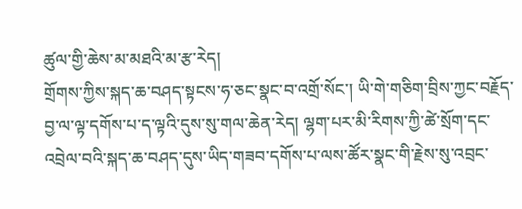ཚུལ་གྱི་ཆེས་མ་མཐའི་མ་རྩ་རེད།
གྲོགས་ཀྱིས་སྐད་ཆ་བཤད་སྟངས་ཧ་ཅང་སྣང་བ་འགྲོ་སོང་། ཡི་གེ་གཅིག་བྲིས་ཀྱང་བརྗོད་བྱ་ལ་ལྟ་དགོས་པ་ད་ལྟའི་དུས་སུ་གལ་ཆེན་རེད། ལྷག་པར་མི་རིགས་ཀྱི་ཚེ་སྲོག་དང་འབྲེལ་བའི་སྐད་ཆ་བཤད་དུས་ཡིད་གཟབ་དགོས་པ་ལས་ཚོར་སྣང་གི་རྗེས་སུ་འབྲང་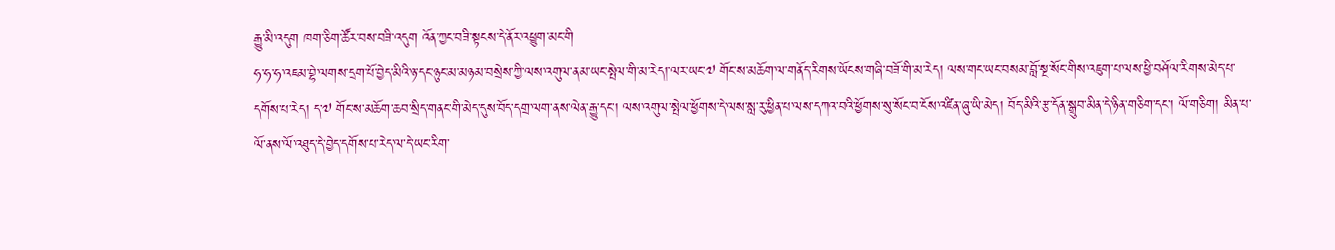རྒྱུ་མི་འདུག ཁག་ཅིག་ཚོར་བས་བཟི་འདུག འོན་ཀྱང་བཟི་སྟངས་དེ་ནོར་འཕྱུག་མང་གི
ཧ་ཧ་ཧ་འཇམ་བྷེ་ལགས་དྲག་པོ་བྱེད་མིའི་ཉ་དང་ཉུང་མ་མཉམ་བསྲེས་ཀྱི་ལས་འགུལ་ནམ་ཡང་སྤེལ་གི་མ་རེད།་ལར་ཡང་༧ གོང་ས་མཆོག་ལ་གནོད་རིགས་ཡོངས་གཞི་བཟོ་གི་མ་རེད། ལས་གང་ཡང་བསམ་བློ་སྔ་སོང་གིས་འཇུག་པ་ལས་ཕྱི་བཤོལ་རིགས་མེད་པ་དགོས་པ་རེད། ད་༧ གོང་ས་མཆོག་ཆབ་སྲིད་གནང་གི་མེད་དུས་བོད་དགྲ་ལག་ནས་ལེན་རྒྱུ་དང་། ལས་འགུལ་སྤེལ་ཕྱོགས་དེ་ལས་སླ་རུ་ཕྱིན་པ་ལས་དཀའ་བའི་ཕྱོགས་སུ་སོང་བ་ངོས་འཛིན་ཞུ་ཡི་མེད། བོད་མིའི་རྩ་དོན་སྒྲུབ་མིན་དེ་ཉིན་གཅིག་དང་། ལོ་གཅིག། མིན་པ་ལོ་ནས་ལོ་འཐུད་དེ་བྱེད་དགོས་པ་རེད་ལ་དེ་ཡང་རིག་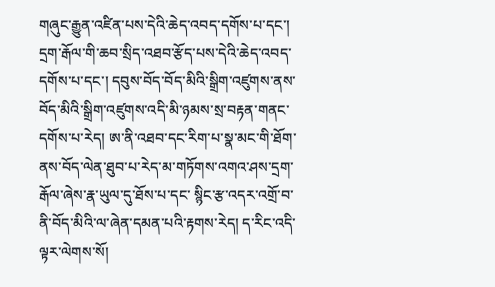གཞུང་རྒྱུན་འཛིན་པས་དེའི་ཆེད་འབད་དགོས་པ་དང་། དྲག་རྒོལ་གི་ཆབ་སྲིད་འཐབ་རྩོད་པས་དེའི་ཆེད་འབད་དགོས་པ་དང་། དབུས་བོད་བོད་མིའི་སྒྲིག་འཛུགས་ནས་བོད་མིའི་སྒྲིག་འཛུགས་འདི་མི་ཉམས་སྲ་བརྟན་གནང་དགོས་པ་རེད། ཨ་ནི་འཐབ་དང་རིག་པ་སྣ་མང་གི་ཐོག་ནས་བོད་ལེན་ཐུབ་པ་རེད་མ་གཏོགས་འགའ་ཤས་དྲག་རྒོལ་ཞེས་རྣ་ཡུལ་དུ་ཐོས་པ་དང་ སྙིང་རྩ་འདར་འགྲོ་བ་ནི་བོད་མིའི་ལ་ཞེན་དམན་པའི་རྟགས་རེད། ད་རིང་འདི་ལྟར་ལེགས་སོ།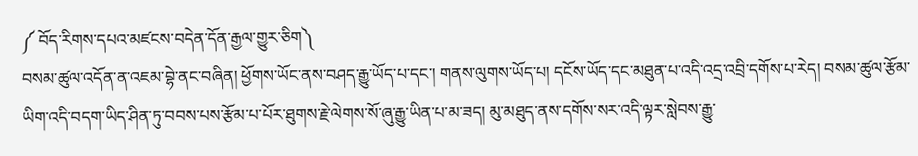༼ བོད་རིགས་དཔའ་མཛངས་བདེན་དོན་རྒྱལ་གྱུར་ཅིག༽
བསམ་ཚུལ་འདོན་ན་འཇམ་བྷེ་ནང་བཞིན། ཕྱོགས་ཡོང་ནས་བཤད་རྒྱུ་ཡོད་པ་དང་། གནས་ལུགས་ཡོད་པ། དངོས་ཡོད་དང་མཐུན་པ་འདི་འདྲ་འབྲི་དགོས་པ་རེད། བསམ་ཚུལ་རྩོམ་ཡིག་འདི་བདག་ཡིད་ཤིན་ཏུ་བབས་པས་རྩོམ་པ་པོར་ཐུགས་རྗེ་ལེགས་སོ་ཞུ་རྒྱུ་ཡིན་པ་མ་ཟད། མུ་མཐུད་ནས་དགོས་སར་འདི་ལྟར་སླེབས་རྒྱུ་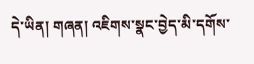དེ་ཡིན། གཞན། འཇིགས་སྣང་བྱེད་མི་དགོས་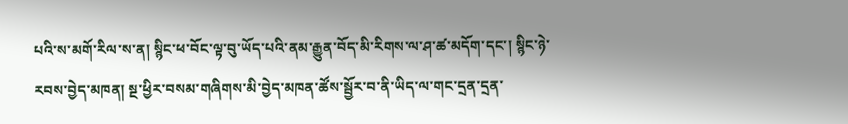པའི་ས་མགོ་རིལ་ས་ན། སྙིང་ཕ་བོང་ལྟ་བུ་ཡོད་པའི་ནམ་རྒྱུན་བོད་མི་རིགས་ལ་ཤ་ཚ་མདོག་དང་། སྙིང་ཉེ་རབས་བྱེད་མཁན། སྔ་ཕྱིར་བསམ་གཞིགས་མི་བྱེད་མཁན་ཚོས་སྦྱོར་བ་ནི་ཡིད་ལ་གང་དྲན་དྲན་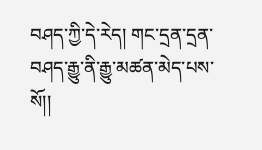བཤད་ཀྱི་དེ་རེད། གང་དྲན་དྲན་བཤད་རྒྱུ་ནི་རྒྱུ་མཚན་མེད་པས་སོ།།